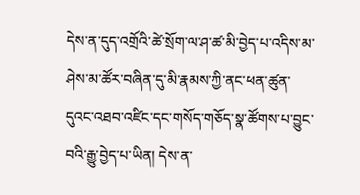དེས་ན་དུད་འགྲོའི་ཚེ་སྲོག་ལ་ཤ་ཚ་མི་བྱེད་པ་འདིས་མ་ཤེས་མ་ཚོར་བཞིན་དུ་མི་རྣམས་ཀྱི་ནང་ཕན་ཚུན་དུའང་འཐབ་འཛིང་དང་གསོད་གཅོད་སྣ་ཚོགས་པ་བྱུང་བའི་རྒྱུ་བྱེད་པ་ཡིན། དེས་ན་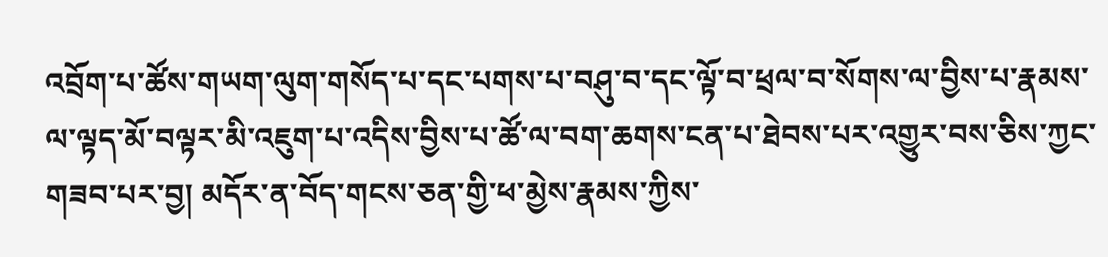འབྲོག་པ་ཚོས་གཡག་ལུག་གསོད་པ་དང་པགས་པ་བཤུ་བ་དང་ལྟོ་བ་ཕྲལ་བ་སོགས་ལ་བྱིས་པ་རྣམས་ལ་ལྟད་མོ་བལྟར་མི་འཇུག་པ་འདིས་བྱིས་པ་ཚོ་ལ་བག་ཆགས་ངན་པ་ཐེབས་པར་འགྱུར་བས་ཅིས་ཀྱང་གཟབ་པར་བྱ། མདོར་ན་བོད་གངས་ཅན་གྱི་ཕ་མྱེས་རྣམས་ཀྱིས་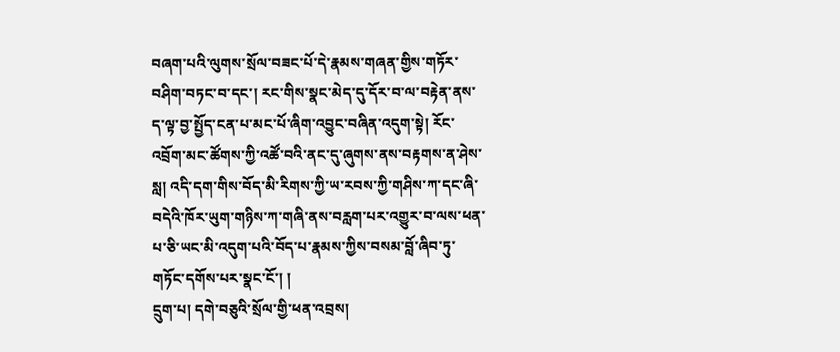བཞག་པའི་ལུགས་སྲོལ་བཟང་པོ་དེ་རྣམས་གཞན་གྱིས་གཏོར་བཤིག་བཏང་བ་དང་། རང་གིས་སྣང་མེད་དུ་དོར་བ་ལ་བརྟེན་ནས་ད་ལྟ་བྱ་སྤྱོད་ངན་པ་མང་པོ་ཞིག་འབྱུང་བཞིན་འདུག་སྟེ། རོང་འབྲོག་མང་ཚོགས་ཀྱི་འཚོ་བའི་ནང་དུ་ཞུགས་ནས་བརྟགས་ན་ཤེས་སླ། འདི་དག་གིས་བོད་མི་རིགས་ཀྱི་ཡ་རབས་ཀྱི་གཤིས་ཀ་དང་ཞི་བདེའི་ཁོར་ཡུག་གཉིས་ཀ་གཞི་ནས་བརླག་པར་འགྱུར་བ་ལས་ཕན་པ་ཅི་ཡང་མི་འདུག་པའི་བོད་པ་རྣམས་ཀྱིས་བསམ་བློ་ཞིབ་ཏུ་གཏོང་དགོས་པར་སྣང་ངོ་། །
དྲུག་པ། དགེ་བཅུའི་སྲོལ་གྱི་ཕན་འབྲས།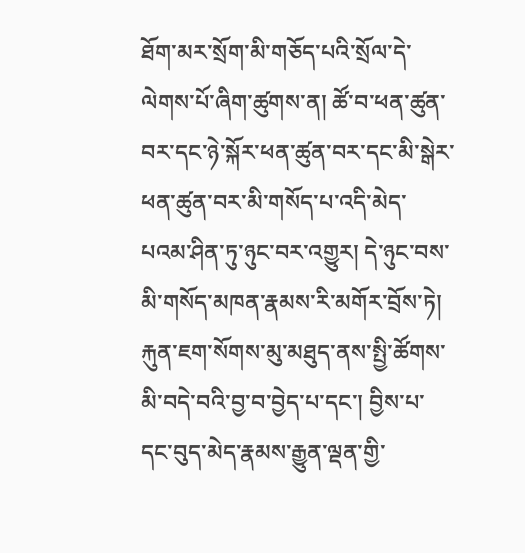ཐོག་མར་སྲོག་མི་གཅོད་པའི་སྲོལ་དེ་ལེགས་པོ་ཞིག་ཚུགས་ན། ཚོ་བ་ཕན་ཚུན་བར་དང་ཉེ་སྐོར་ཕན་ཚུན་བར་དང་མི་སྒེར་ཕན་ཚུན་བར་མི་གསོད་པ་འདི་མེད་པའམ་ཤིན་ཏུ་ཉུང་བར་འགྱུར། དེ་ཉུང་བས་མི་གསོད་མཁན་རྣམས་རི་མགོར་བྲོས་ཏེ། རྐུན་ཇག་སོགས་མུ་མཐུད་ནས་སྤྱི་ཚོགས་མི་བདེ་བའི་བྱ་བ་བྱེད་པ་དང་། བྱིས་པ་དང་བུད་མེད་རྣམས་རྒྱུན་ལྡན་གྱི་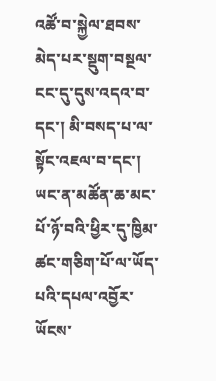འཚོ་བ་སྐྱེལ་ཐབས་མེད་པར་སྡུག་བསྔལ་ངང་དུ་དུས་འདའ་བ་དང་། མི་བསད་པ་ལ་སྟོང་འཇལ་བ་དང་། ཡང་ན་མཚོན་ཆ་མང་པོ་ཉོ་བའི་ཕྱིར་དུ་ཁྱིམ་ཚང་གཅིག་པོ་ལ་ཡོད་པའི་དཔལ་འབྱོར་ཡོངས་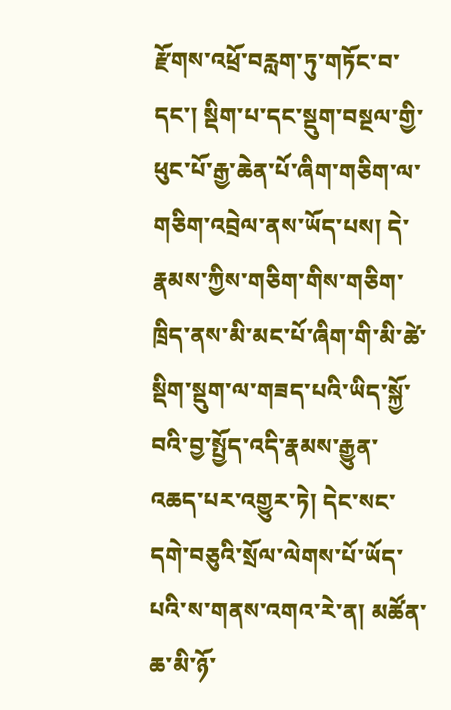རྫོགས་འཕྲོ་བརླག་ཏུ་གཏོང་བ་དང་། སྡིག་པ་དང་སྡུག་བསྔལ་གྱི་ཕུང་པོ་རྒྱ་ཆེན་པོ་ཞིག་གཅིག་ལ་གཅིག་འབྲེལ་ནས་ཡོད་པས། དེ་རྣམས་ཀྱིས་གཅིག་གིས་གཅིག་ཁྲིད་ནས་མི་མང་པོ་ཞིག་གི་མི་ཚེ་སྡིག་སྡུག་ལ་གཟད་པའི་ཡིད་སྐྱོ་བའི་བྱ་སྤྱོད་འདི་རྣམས་རྒྱུན་འཆད་པར་འགྱུར་ཏེ། དེང་སང་དགེ་བཅུའི་སྲོལ་ལེགས་པོ་ཡོད་པའི་ས་གནས་འགའ་རེ་ན། མཚོན་ཆ་མི་ཉོ་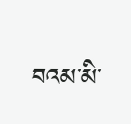བའམ་མི་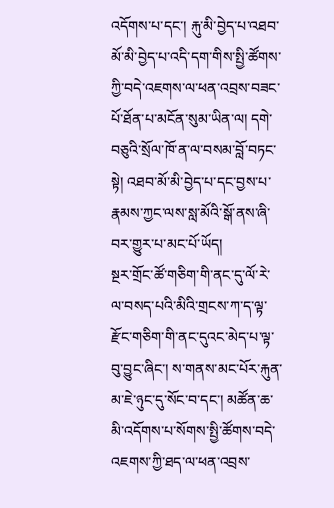འདོགས་པ་དང་། རྐུ་མི་བྱེད་པ་འཐབ་མོ་མི་བྱེད་པ་འདི་དག་གིས་སྤྱི་ཚོགས་ཀྱི་བདེ་འཇགས་ལ་ཕན་འབྲས་བཟང་པོ་ཐོན་པ་མངོན་སུམ་ཡིན་ལ། དགེ་བཅུའི་སྲོལ་ཁོ་ན་ལ་བསམ་བློ་བཏང་སྟེ། འཐབ་མོ་མི་བྱེད་པ་དང་བྱས་པ་རྣམས་ཀྱང་ལས་སླ་མོའི་སྒོ་ནས་ཞི་བར་གྱུར་པ་མང་པོ་ཡོད།
སྔར་གྲོང་ཚོ་གཅིག་གི་ནང་དུ་ལོ་རེ་ལ་བསད་པའི་མིའི་གྲངས་ཀ་ད་ལྟ་རྫོང་གཅིག་གི་ནང་དུའང་མེད་པ་ལྟ་བུ་བྱུང་ཞིང་། ས་གནས་མང་པོར་རྐུན་མ་ཇེ་ཉུང་དུ་སོང་བ་དང་། མཚོན་ཆ་མི་འདོགས་པ་སོགས་སྤྱི་ཚོགས་བདེ་འཇགས་ཀྱི་ཐད་ལ་ཕན་འབྲས་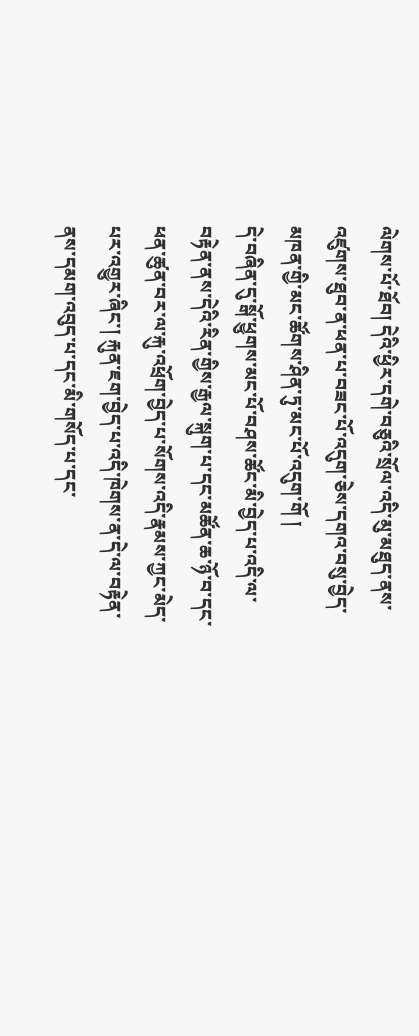ལེགས་པོ་ཐོབ། དེའི་ཕྱིར་དགེ་བཅུའི་སྲོལ་འདི་མུ་མཐུད་ནས་འཛུགས་ཐུབ་ན་ཕན་པ་བཟང་པོ་འདུག་ཅེས་དགའ་བསུ་བྱེད་མཁན་གྱི་མང་ཚོགས་ཤིན་ཏུ་མང་པོ་འདུག་གོ །
དེ་བཞིན་དུ་སྒོ་ཕྱུགས་མང་པོ་བཤས་ཚོང་མི་བྱེད་པ་འདི་ལ་བརྟེན་ནས་དེའི་རིན་གྱིས་རྒྱལ་སྐུག་པ་དང་མཚོན་ཆ་ཉོ་བ་དང་ཕན་ཚུན་བར་ལ་རྐུ་འཕྲོག་བྱེད་པ་སོགས་འདི་རྣམས་ཀྱང་མེད་པར་འགྱུར་ཞིང་། རྐུན་ཇག་བྱེད་པ་འདི་ཁེགས་ན་དེ་ལ་བརྟེན་ནས་དམག་འབུད་པ་དང་མི་གསོད་པ་དང་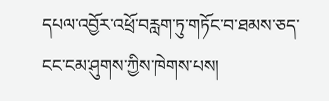དཔལ་འབྱོར་འཕྲོ་བརླག་ཏུ་གཏོང་བ་ཐམས་ཅད་ངང་ངམ་ཤུགས་ཀྱིས་ཁེགས་པས།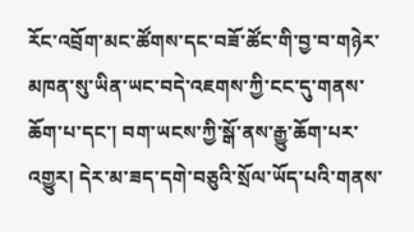རོང་འབྲོག་མང་ཚོགས་དང་བཟོ་ཚོང་གི་བྱ་བ་གཉེར་མཁན་སུ་ཡིན་ཡང་བདེ་འཇགས་ཀྱི་ངང་དུ་གནས་ཆོག་པ་དང་། བག་ཡངས་ཀྱི་སྒོ་ནས་རྒྱུ་ཆོག་པར་འགྱུར། དེར་མ་ཟད་དགེ་བཅུའི་སྲོལ་ཡོད་པའི་གནས་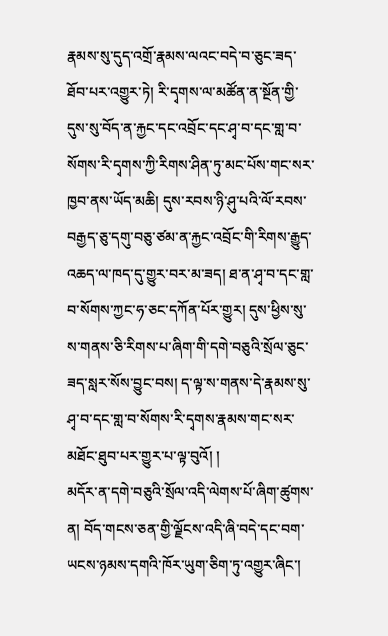རྣམས་སུ་དུད་འགྲོ་རྣམས་ལའང་བདེ་བ་ཅུང་ཟད་ཐོབ་པར་འགྱུར་ཏེ། རི་དྭགས་ལ་མཚོན་ན་སྔོན་གྱི་དུས་སུ་བོད་ན་རྐྱང་དང་འབྲོང་དང་ཤྭ་བ་དང་གླ་བ་སོགས་རི་དྭགས་ཀྱི་རིགས་ཤིན་ཏུ་མང་པོས་གང་སར་ཁྱབ་ནས་ཡོད་མཆི། དུས་རབས་ཉི་ཤུ་པའི་ལོ་རབས་བརྒྱད་ཅུ་དགུ་བཅུ་ཙམ་ན་རྐྱང་འབྲོང་གི་རིགས་རྒྱུད་འཆད་ལ་ཁད་དུ་གྱུར་བར་མ་ཟད། ཐ་ན་ཤྭ་བ་དང་གླ་བ་སོགས་ཀྱང་ཧ་ཅང་དཀོན་པོར་གྱུར། དུས་ཕྱིས་སུ་ས་གནས་ཅི་རིགས་པ་ཞིག་གི་དགེ་བཅུའི་སྲོལ་ཅུང་ཟད་སླར་སོས་བྱུང་བས། ད་ལྟ་ས་གནས་དེ་རྣམས་སུ་ཤྭ་བ་དང་གླ་བ་སོགས་རི་དྭགས་རྣམས་གང་སར་མཐོང་ཐུབ་པར་གྱུར་པ་ལྟ་བུའོ། །
མདོར་ན་དགེ་བཅུའི་སྲོལ་འདི་ལེགས་པོ་ཞིག་ཚུགས་ན། བོད་གངས་ཅན་གྱི་ལྗོངས་འདི་ཞི་བདེ་དང་བག་ཡངས་ཉམས་དགའི་ཁོར་ཡུག་ཅིག་ཏུ་འགྱུར་ཞིང་།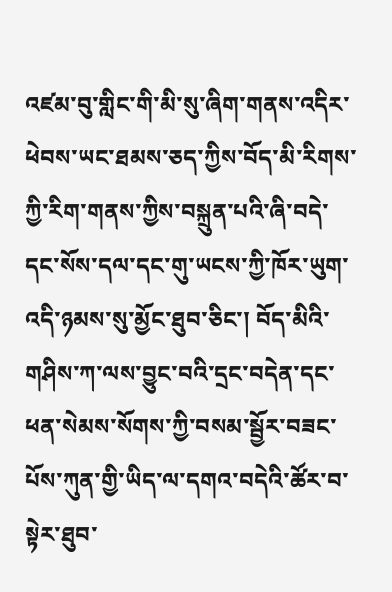འཛམ་བུ་གླིང་གི་མི་སུ་ཞིག་གནས་འདིར་ཕེབས་ཡང་ཐམས་ཅད་ཀྱིས་བོད་མི་རིགས་ཀྱི་རིག་གནས་ཀྱིས་བསྐྲུན་པའི་ཞི་བདེ་དང་སོས་དལ་དང་གུ་ཡངས་ཀྱི་ཁོར་ཡུག་འདི་ཉམས་སུ་མྱོང་ཐུབ་ཅིང་། བོད་མིའི་གཤིས་ཀ་ལས་བྱུང་བའི་དྲང་བདེན་དང་ཕན་སེམས་སོགས་ཀྱི་བསམ་སྦྱོར་བཟང་པོས་ཀུན་གྱི་ཡིད་ལ་དགའ་བདེའི་ཚོར་བ་སྟེར་ཐུབ་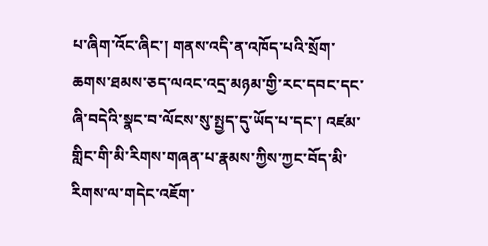པ་ཞིག་འོང་ཞིང་། གནས་འདི་ན་འཁོད་པའི་སྲོག་ཆགས་ཐམས་ཅད་ལའང་འདྲ་མཉམ་གྱི་རང་དབང་དང་ཞི་བདེའི་སྣང་བ་ལོངས་སུ་སྤྱད་དུ་ཡོད་པ་དང་། འཛམ་གླིང་གི་མི་རིགས་གཞན་པ་རྣམས་ཀྱིས་ཀྱང་བོད་མི་རིགས་ལ་གདེང་འཇོག་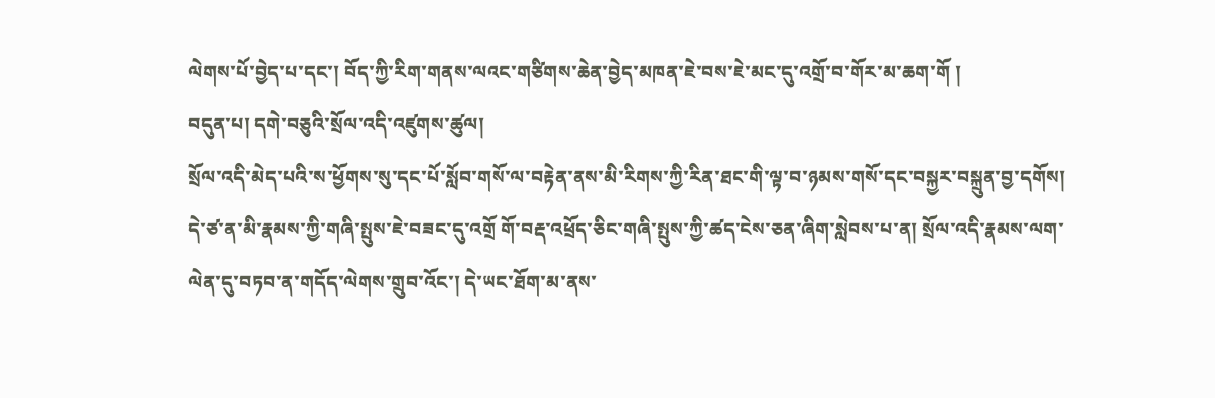ལེགས་པོ་བྱེད་པ་དང་། བོད་ཀྱི་རིག་གནས་ལའང་གཙིགས་ཆེན་བྱེད་མཁན་ཇེ་བས་ཇེ་མང་དུ་འགྲོ་བ་གོར་མ་ཆག་གོ །
བདུན་པ། དགེ་བཅུའི་སྲོལ་འདི་འཛུགས་ཚུལ།
སྲོལ་འདི་མེད་པའི་ས་ཕྱོགས་སུ་དང་པོ་སློབ་གསོ་ལ་བརྟེན་ནས་མི་རིགས་ཀྱི་རིན་ཐང་གི་ལྟ་བ་ཉམས་གསོ་དང་བསྐྱར་བསྐྲུན་བྱ་དགོས། དེ་ཙ་ན་མི་རྣམས་ཀྱི་གཞི་སྤུས་ཇེ་བཟང་དུ་འགྲོ གོ་བརྡ་འཕྲོད་ཅིང་གཞི་སྤུས་ཀྱི་ཚད་ངེས་ཅན་ཞིག་སླེབས་པ་ན། སྲོལ་འདི་རྣམས་ལག་ལེན་དུ་བཏབ་ན་གདོད་ལེགས་གྲུབ་འོང་། དེ་ཡང་ཐོག་མ་ནས་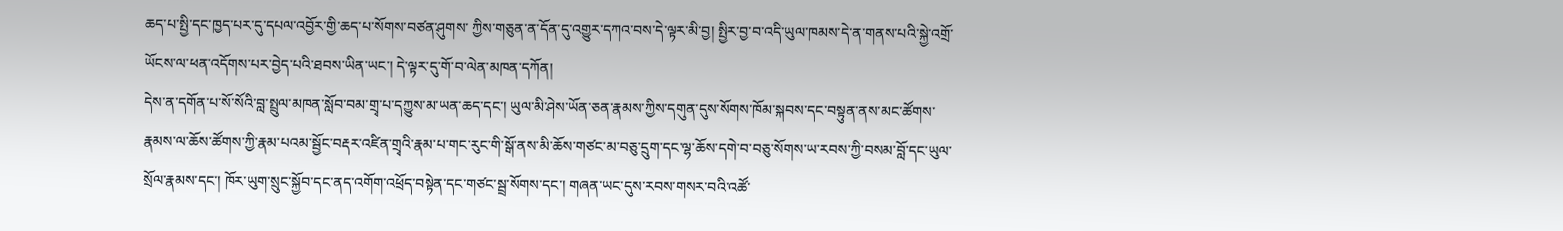ཆད་པ་སྤྱི་དང་ཁྱད་པར་དུ་དཔལ་འབྱོར་གྱི་ཆད་པ་སོགས་བཙན་ཤུགས་ ཀྱིས་གཅུན་ན་དོན་དུ་འགྱུར་དཀའ་བས་དེ་ལྟར་མི་བྱ། སྤྱིར་བྱ་བ་འདི་ཡུལ་ཁམས་དེ་ན་གནས་པའི་སྐྱེ་འགྲོ་ཡོངས་ལ་ཕན་འདོགས་པར་བྱེད་པའི་ཐབས་ཡིན་ཡང་། དེ་ལྟར་དུ་གོ་བ་ལེན་མཁན་དཀོན།
དེས་ན་དགོན་པ་སོ་སོའི་བླ་སྤྲུལ་མཁན་སློབ་བམ་གྲྭ་པ་དཀྱུས་མ་ཡན་ཆད་དང་། ཡུལ་མི་ཤེས་ཡོན་ཅན་རྣམས་ཀྱིས་དགུན་དུས་སོགས་ཁོམ་སྐབས་དང་བསྟུན་ནས་མང་ཚོགས་རྣམས་ལ་ཆོས་ཚོགས་ཀྱི་རྣམ་པའམ་སྦྱོང་བརྡར་འཛིན་གྲྭའི་རྣམ་པ་གང་རུང་གི་སྒོ་ནས་མི་ཆོས་གཙང་མ་བཅུ་དྲུག་དང་ལྷ་ཆོས་དགེ་བ་བཅུ་སོགས་ཡ་རབས་ཀྱི་བསམ་བློ་དང་ཡུལ་སྲོལ་རྣམས་དང་། ཁོར་ཡུག་སྲུང་སྐྱོབ་དང་ནད་འགོག་འཕྲོད་བསྟེན་དང་གཙང་སྦྲ་སོགས་དང་། གཞན་ཡང་དུས་རབས་གསར་བའི་འཚོ་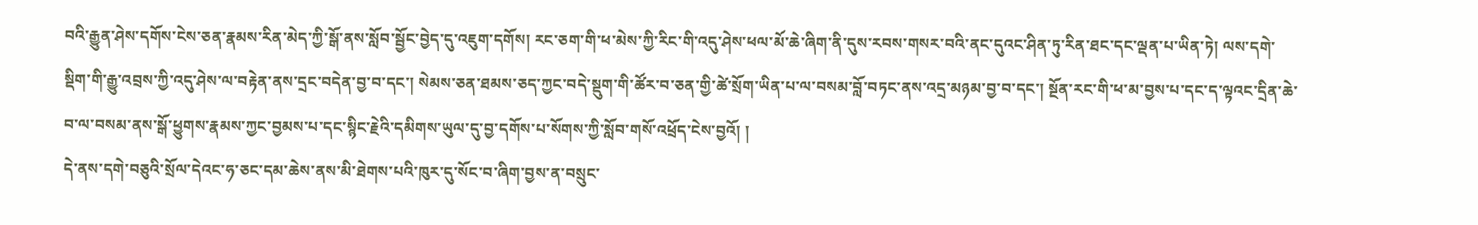བའི་རྒྱུན་ཤེས་དགོས་ངེས་ཅན་རྣམས་རིན་མེད་ཀྱི་སྒོ་ནས་སློབ་སྦྱོང་བྱེད་དུ་འཇུག་དགོས། རང་ཅག་གི་ཕ་མེས་ཀྱི་རིང་གི་འདུ་ཤེས་ཕལ་མོ་ཆེ་ཞིག་ནི་དུས་རབས་གསར་བའི་ནང་དུའང་ཤིན་ཏུ་རིན་ཐང་དང་ལྡན་པ་ཡིན་ཏེ། ལས་དགེ་སྡིག་གི་རྒྱུ་འབྲས་ཀྱི་འདུ་ཤེས་ལ་བརྟེན་ནས་དྲང་བདེན་བྱ་བ་དང་། སེམས་ཅན་ཐམས་ཅད་ཀྱང་བདེ་སྡུག་གི་ཚོར་བ་ཅན་གྱི་ཚེ་སྲོག་ཡིན་པ་ལ་བསམ་བློ་བཏང་ནས་འདྲ་མཉམ་བྱ་བ་དང་། སྔོན་རང་གི་ཕ་མ་བྱས་པ་དང་ད་ལྟའང་དྲིན་ཆེ་བ་ལ་བསམ་ནས་སྒོ་ཕྱུགས་རྣམས་ཀྱང་བྱམས་པ་དང་སྙིང་རྗེའི་དམིགས་ཡུལ་དུ་བྱ་དགོས་པ་སོགས་ཀྱི་སློབ་གསོ་འཕྲོད་ངེས་བྱའོ། །
དེ་ནས་དགེ་བཅུའི་སྲོལ་དེའང་ཧ་ཅང་དམ་ཆེས་ནས་མི་ཐེགས་པའི་ཁུར་དུ་སོང་བ་ཞིག་བྱས་ན་བསྲུང་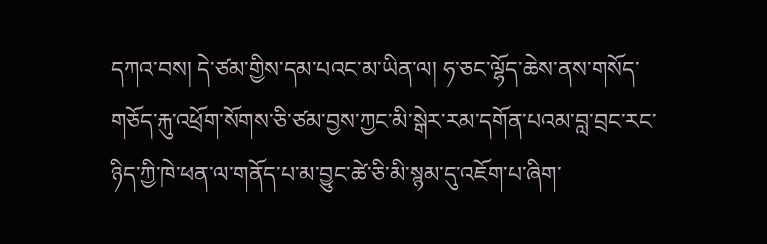དཀའ་བས། དེ་ཙམ་གྱིས་དམ་པའང་མ་ཡིན་ལ། ཧ་ཅང་ལྷོད་ཆེས་ནས་གསོད་གཅོད་རྐུ་འཕྲོག་སོགས་ཅི་ཙམ་བྱས་ཀྱང་མི་སྒེར་རམ་དགོན་པའམ་བླ་བྲང་རང་ཉིད་ཀྱི་ཁེ་ཕན་ལ་གནོད་པ་མ་བྱུང་ཚེ་ཅི་མི་སྙམ་དུ་འཇོག་པ་ཞིག་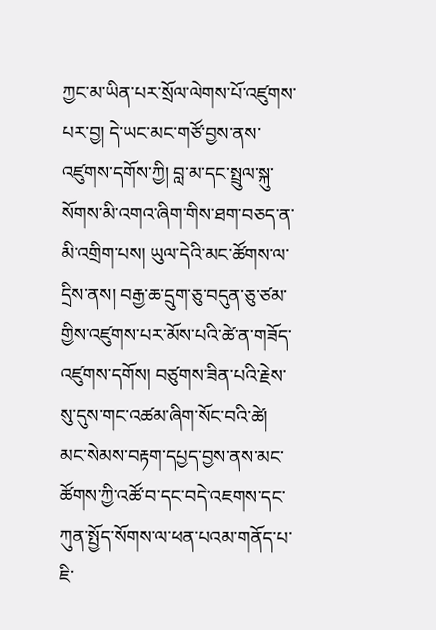ཀྱང་མ་ཡིན་པར་སྲོལ་ལེགས་པོ་འཛུགས་པར་བྱ། དེ་ཡང་མང་གཙོ་བྱས་ནས་འཛུགས་དགོས་ཀྱི། བླ་མ་དང་སྤྲུལ་སྐུ་སོགས་མི་འགའ་ཞིག་གིས་ཐག་བཅད་ན་མི་འགྲིག་པས། ཡུལ་དེའི་མང་ཚོགས་ལ་དྲིས་ནས། བརྒྱ་ཆ་དྲུག་ཅུ་བདུན་ཅུ་ཙམ་གྱིས་འཛུགས་པར་མོས་པའི་ཚེ་ན་གཟོད་འཛུགས་དགོས། བཙུགས་ཟིན་པའི་རྗེས་སུ་དུས་གང་འཚམ་ཞིག་སོང་བའི་ཚེ། མང་སེམས་བརྟག་དཔྱད་བྱས་ནས་མང་ཚོགས་ཀྱི་འཚོ་བ་དང་བདེ་འཇགས་དང་ཀུན་སྤྱོད་སོགས་ལ་ཕན་པའམ་གནོད་པ་ཇི་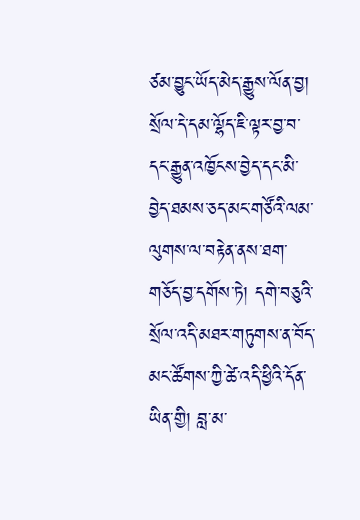ཙམ་བྱུང་ཡོད་མེད་རྒྱུས་ལོན་བྱ། སྲོལ་དེ་དམ་ལྷོད་ཇི་ལྟར་བྱ་བ་དང་རྒྱུན་འཁྱོངས་བྱེད་དང་མི་བྱེད་ཐམས་ཅད་མང་གཙོའི་ལམ་ལུགས་ལ་བརྟེན་ནས་ཐག་གཅོད་བྱ་དགོས་ཏེ། དགེ་བཅུའི་སྲོལ་འདི་མཐར་གཏུགས་ན་བོད་མང་ཚོགས་ཀྱི་ཚེ་འདི་ཕྱིའི་དོན་ཡིན་གྱི། བླ་མ་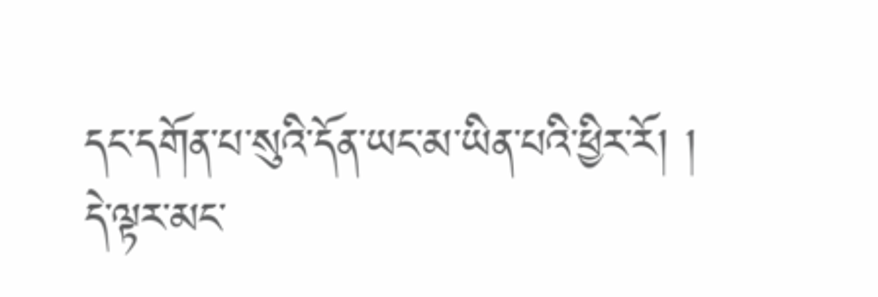དང་དགོན་པ་སུའི་དོན་ཡང་མ་ཡིན་པའི་ཕྱིར་རོ། །
དེ་ལྟར་མང་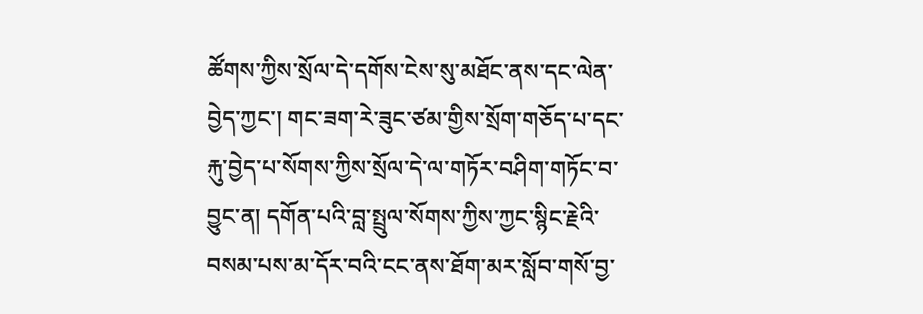ཚོགས་ཀྱིས་སྲོལ་དེ་དགོས་ངེས་སུ་མཐོང་ནས་དང་ལེན་བྱེད་ཀྱང་། གང་ཟག་རེ་ཟུང་ཙམ་གྱིས་སྲོག་གཅོད་པ་དང་རྐུ་བྱེད་པ་སོགས་ཀྱིས་སྲོལ་དེ་ལ་གཏོར་བཤིག་གཏོང་བ་བྱུང་ན། དགོན་པའི་བླ་སྤྲུལ་སོགས་ཀྱིས་ཀྱང་སྙིང་རྗེའི་བསམ་པས་མ་དོར་བའི་ངང་ནས་ཐོག་མར་སློབ་གསོ་བྱ་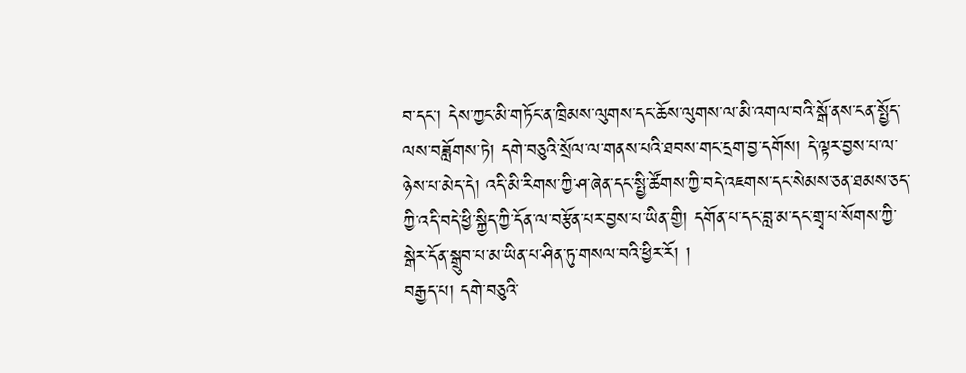བ་དང་། དེས་ཀྱང་མི་གཏོང་ན་ཁྲིམས་ལུགས་དང་ཆོས་ལུགས་ལ་མི་འགལ་བའི་སྒོ་ནས་ངན་སྤྱོད་ལས་བཟློགས་ཏེ། དགེ་བཅུའི་སྲོལ་ལ་གནས་པའི་ཐབས་གང་དྲག་བྱ་དགོས། དེ་ལྟར་བྱས་པ་ལ་ཉེས་པ་མེད་དེ། འདི་མི་རིགས་ཀྱི་ཤ་ཞེན་དང་སྤྱི་ཚོགས་ཀྱི་བདེ་འཇགས་དང་སེམས་ཅན་ཐམས་ཅད་ཀྱི་འདི་བདེ་ཕྱི་སྐྱིད་ཀྱི་དོན་ལ་བརྩོན་པར་བྱས་པ་ཡིན་གྱི། དགོན་པ་དང་བླ་མ་དང་གྲྭ་པ་སོགས་ཀྱི་སྒེར་དོན་སྒྲུབ་པ་མ་ཡིན་པ་ཤིན་ཏུ་གསལ་བའི་ཕྱིར་རོ། །
བརྒྱད་པ། དགེ་བཅུའི་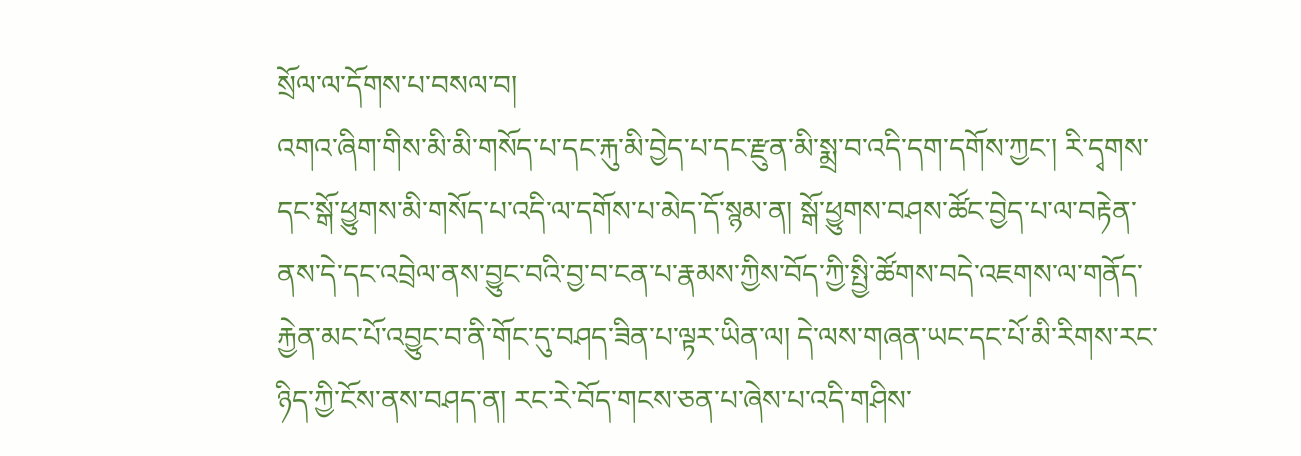སྲོལ་ལ་དོགས་པ་བསལ་བ།
འགའ་ཞིག་གིས་མི་མི་གསོད་པ་དང་རྐུ་མི་བྱེད་པ་དང་རྫུན་མི་སྨྲ་བ་འདི་དག་དགོས་ཀྱང་། རི་དྭགས་དང་སྒོ་ཕྱུགས་མི་གསོད་པ་འདི་ལ་དགོས་པ་མེད་དོ་སྙམ་ན། སྒོ་ཕྱུགས་བཤས་ཚོང་བྱེད་པ་ལ་བརྟེན་ནས་དེ་དང་འབྲེལ་ནས་བྱུང་བའི་བྱ་བ་ངན་པ་རྣམས་ཀྱིས་བོད་ཀྱི་སྤྱི་ཚོགས་བདེ་འཇགས་ལ་གནོད་རྐྱེན་མང་པོ་འབྱུང་བ་ནི་གོང་དུ་བཤད་ཟིན་པ་ལྟར་ཡིན་ལ། དེ་ལས་གཞན་ཡང་དང་པོ་མི་རིགས་རང་ཉིད་ཀྱི་ངོས་ནས་བཤད་ན། རང་རེ་བོད་གངས་ཅན་པ་ཞེས་པ་འདི་གཤིས་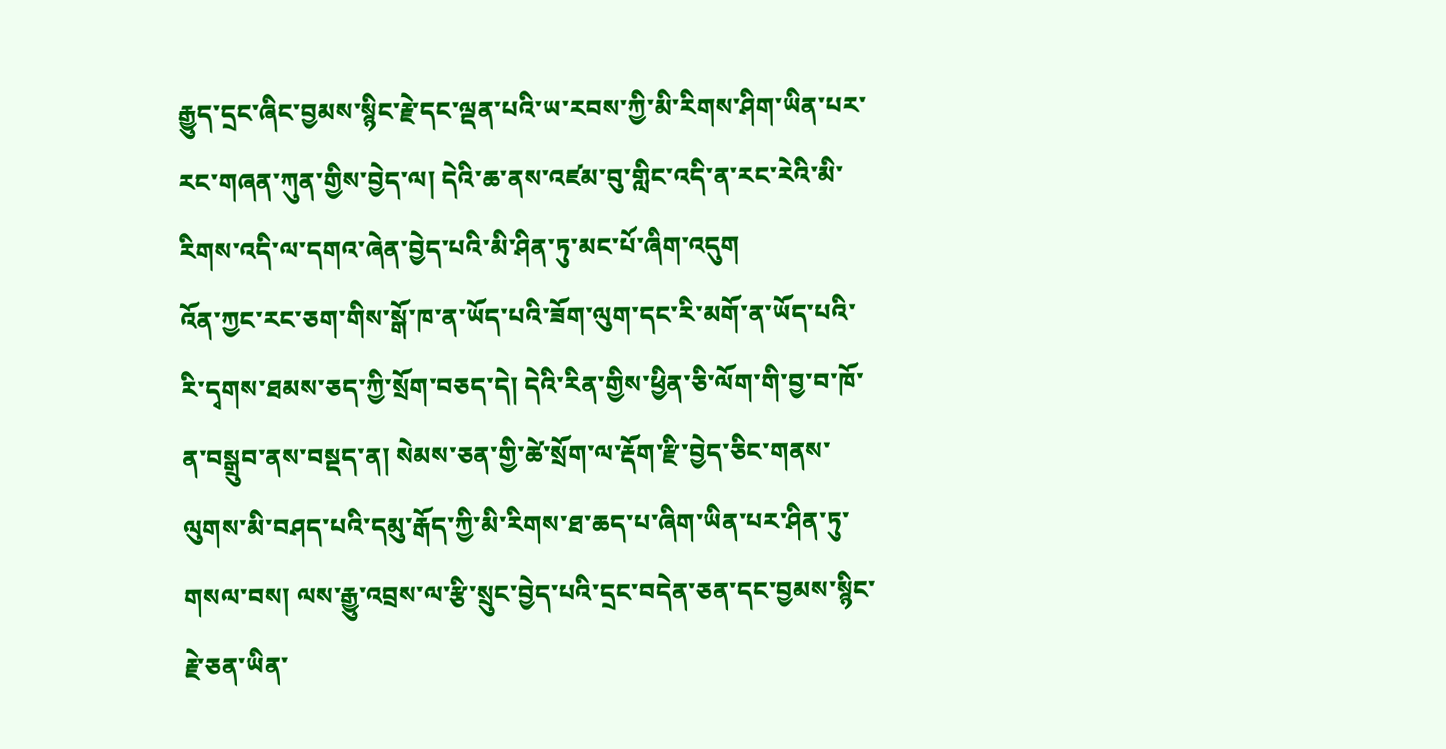རྒྱུད་དྲང་ཞིང་བྱམས་སྙིང་རྗེ་དང་ལྡན་པའི་ཡ་རབས་ཀྱི་མི་རིགས་ཤིག་ཡིན་པར་རང་གཞན་ཀུན་གྱིས་བྱེད་ལ། དེའི་ཆ་ནས་འཛམ་བུ་གླིང་འདི་ན་རང་རེའི་མི་རིགས་འདི་ལ་དགའ་ཞེན་བྱེད་པའི་མི་ཤིན་ཏུ་མང་པོ་ཞིག་འདུག
འོན་ཀྱང་རང་ཅག་གིས་སྒོ་ཁ་ན་ཡོད་པའི་ཟོག་ལུག་དང་རི་མགོ་ན་ཡོད་པའི་རི་དྭགས་ཐམས་ཅད་ཀྱི་སྲོག་བཅད་དེ། དེའི་རིན་གྱིས་ཕྱིན་ཅི་ལོག་གི་བྱ་བ་ཁོ་ན་བསྒྲུབ་ནས་བསྡད་ན། སེམས་ཅན་གྱི་ཚེ་སྲོག་ལ་རྡོག་རྫི་བྱེད་ཅིང་གནས་ལུགས་མི་བཤད་པའི་དམུ་རྒོད་ཀྱི་མི་རིགས་ཐ་ཆད་པ་ཞིག་ཡིན་པར་ཤིན་ཏུ་གསལ་བས། ལས་རྒྱུ་འབྲས་ལ་རྩི་སྲུང་བྱེད་པའི་དྲང་བདེན་ཅན་དང་བྱམས་སྙིང་རྗེ་ཅན་ཡིན་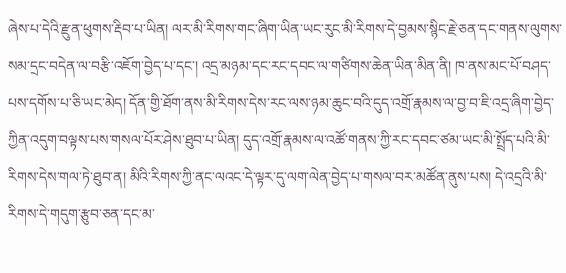ཞེས་པ་དེའི་རྫུན་ཕུགས་རྡིབ་པ་ཡིན། ལར་མི་རིགས་གང་ཞིག་ཡིན་ཡང་རུང་མི་རིགས་དེ་བྱམས་སྙིང་རྗེ་ཅན་དང་གནས་ལུགས་སམ་དྲང་བདེན་ལ་བརྩི་འཇོག་བྱེད་པ་དང་། འདྲ་མཉམ་དང་རང་དབང་ལ་གཙིགས་ཆེན་ཡིན་མིན་ནི། ཁ་ནས་མང་པོ་བཤད་པས་དགོས་པ་ཅི་ཡང་མེད། དོན་གྱི་ཐོག་ནས་མི་རིགས་དེས་རང་ལས་ཉམ་ཆུང་བའི་དུད་འགྲོ་རྣམས་ལ་བྱ་བ་ཇི་འདྲ་ཞིག་བྱེད་ཀྱིན་འདུག་བལྟས་པས་གསལ་པོར་ཤེས་ཐུབ་པ་ཡིན། དུད་འགྲོ་རྣམས་ལ་འཚོ་གནས་ཀྱི་རང་དབང་ཙམ་ཡང་མི་སྤྲོད་པའི་མི་རིགས་དེས་གལ་ཏེ་ཐུབ་ན། མིའི་རིགས་ཀྱི་ནང་ལའང་དེ་ལྟར་དུ་ལག་ལེན་བྱེད་པ་གསལ་བར་མཚོན་ནུས་པས། དེ་འདྲའི་མི་རིགས་དེ་གདུག་རྩུབ་ཅན་དང་མ་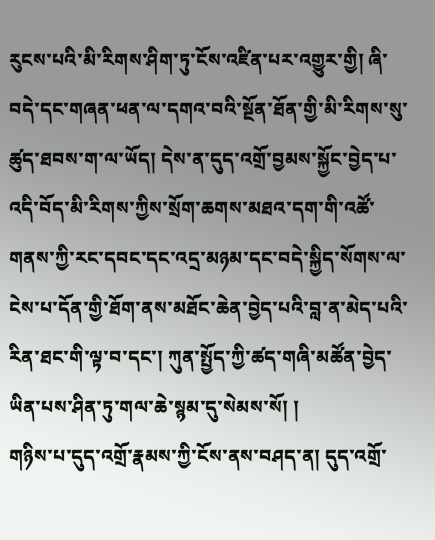རུངས་པའི་མི་རིགས་ཤིག་ཏུ་ངོས་འཛིན་པར་འགྱུར་གྱི། ཞི་བདེ་དང་གཞན་ཕན་ལ་དགའ་བའི་སྔོན་ཐོན་གྱི་མི་རིགས་སུ་ཚུད་ཐབས་ག་ལ་ཡོད། དེས་ན་དུད་འགྲོ་བྱམས་སྐྱོང་བྱེད་པ་འདི་བོད་མི་རིགས་ཀྱིས་སྲོག་ཆགས་མཐའ་དག་གི་འཚོ་གནས་ཀྱི་རང་དབང་དང་འདྲ་མཉམ་དང་བདེ་སྐྱིད་སོགས་ལ་ངེས་པ་དོན་གྱི་ཐོག་ནས་མཐོང་ཆེན་བྱེད་པའི་བླ་ན་མེད་པའི་རིན་ཐང་གི་ལྟ་བ་དང་། ཀུན་སྤྱོད་ཀྱི་ཚད་གཞི་མཚོན་བྱེད་ཡིན་པས་ཤིན་ཏུ་གལ་ཆེ་སྙམ་དུ་སེམས་སོ། །
གཉིས་པ་དུད་འགྲོ་རྣམས་ཀྱི་ངོས་ནས་བཤད་ན། དུད་འགྲོ་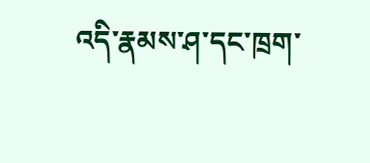འདི་རྣམས་ཤ་དང་ཁྲག་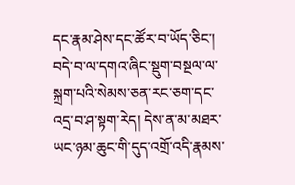དང་རྣམ་ཤེས་དང་ཚོར་བ་ཡོད་ཅིང་། བདེ་བ་ལ་དགའ་ཞིང་སྡུག་བསྔལ་ལ་སྐྲག་པའི་སེམས་ཅན་རང་ཅག་དང་འདྲ་བ་ཤ་སྟག་རེད། དེས་ན་མ་མཐར་ཡང་ཉམ་ཆུང་གི་དུད་འགྲོ་འདི་རྣམས་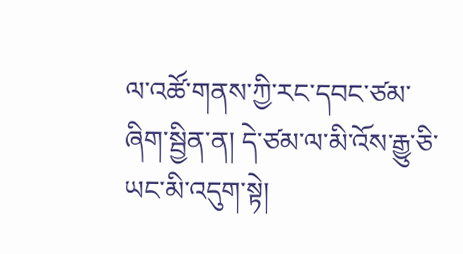ལ་འཚོ་གནས་ཀྱི་རང་དབང་ཙམ་ཞིག་སྦྱིན་ན། དེ་ཙམ་ལ་མི་འོས་རྒྱུ་ཅི་ཡང་མི་འདུག་སྟེ།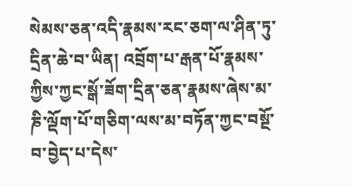སེམས་ཅན་འདི་རྣམས་རང་ཅག་ལ་ཤིན་ཏུ་དྲིན་ཆེ་བ་ཡིན། འབྲོག་པ་རྒན་པོ་རྣམས་ཀྱིས་ཀྱང་སྒོ་ཟོག་དྲིན་ཅན་རྣམས་ཞེས་མ་ཎི་ལྡོག་པོ་གཅིག་ལས་མ་བཏོན་ཀྱང་བསྔོ་བ་བྱེད་པ་དེས་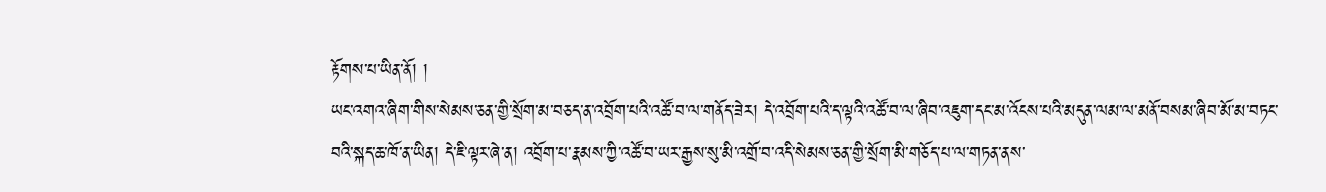རྟོགས་པ་ཡིན་ནོ། །
ཡང་འགའ་ཞིག་གིས་སེམས་ཅན་གྱི་སྲོག་མ་བཅད་ན་འབྲོག་པའི་འཚོ་བ་ལ་གནོད་ཟེར། དེ་འབྲོག་པའི་ད་ལྟའི་འཚོ་བ་ལ་ཞིབ་འཇུག་དང་མ་འོངས་པའི་མདུན་ལམ་ལ་མནོ་བསམ་ཞིབ་མོ་མ་བཏང་བའི་སྐད་ཆ་ཁོ་ན་ཡིན། དེ་ཇི་ལྟར་ཞེ་ན། འབྲོག་པ་རྣམས་ཀྱི་འཚོ་བ་ཡར་རྒྱས་སུ་མི་འགྲོ་བ་འདི་སེམས་ཅན་གྱི་སྲོག་མི་གཅོད་པ་ལ་གཏན་ནས་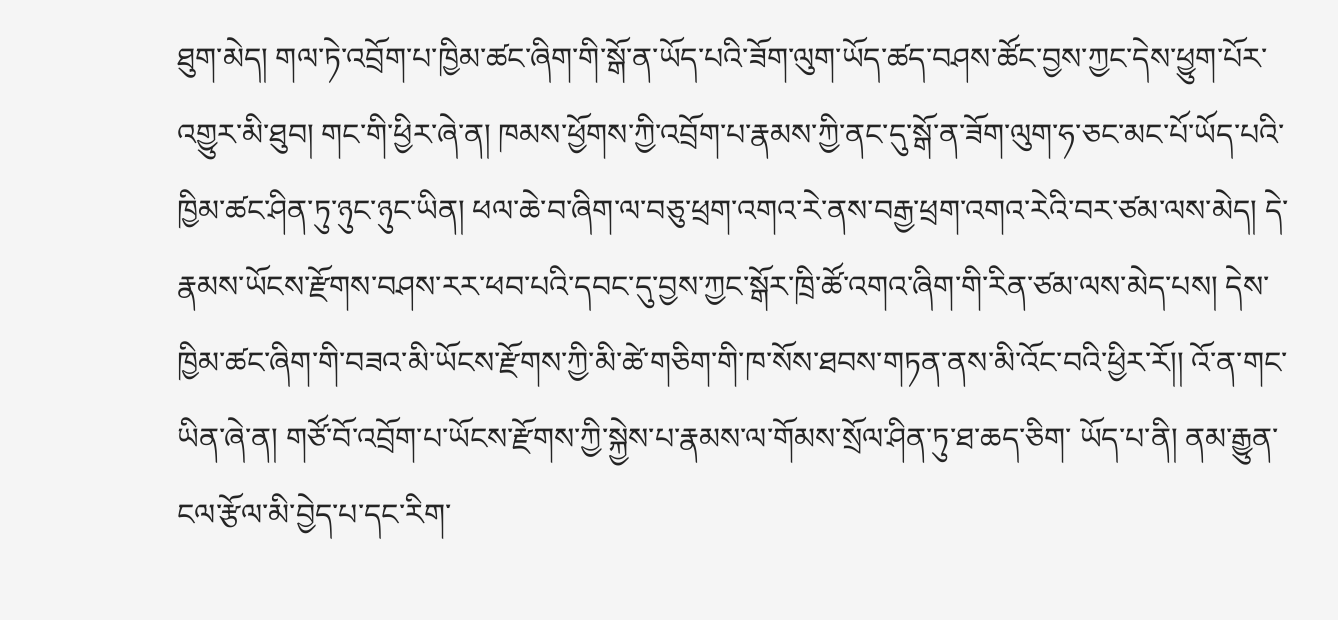ཐུག་མེད། གལ་ཏེ་འབྲོག་པ་ཁྱིམ་ཚང་ཞིག་གི་སྒོ་ན་ཡོད་པའི་ཟོག་ལུག་ཡོད་ཚད་བཤས་ཚོང་བྱས་ཀྱང་དེས་ཕྱུག་པོར་འགྱུར་མི་ཐུབ། གང་གི་ཕྱིར་ཞེ་ན། ཁམས་ཕྱོགས་ཀྱི་འབྲོག་པ་རྣམས་ཀྱི་ནང་དུ་སྒོ་ན་ཟོག་ལུག་ཧ་ཅང་མང་པོ་ཡོད་པའི་ཁྱིམ་ཚང་ཤིན་ཏུ་ཉུང་ཉུང་ཡིན། ཕལ་ཆེ་བ་ཞིག་ལ་བཅུ་ཕྲག་འགའ་རེ་ནས་བརྒྱ་ཕྲག་འགའ་རེའི་བར་ཙམ་ལས་མེད། དེ་རྣམས་ཡོངས་རྫོགས་བཤས་རར་ཕབ་པའི་དབང་དུ་བྱས་ཀྱང་སྒོར་ཁྲི་ཚོ་འགའ་ཞིག་གི་རིན་ཙམ་ལས་མེད་པས། དེས་ཁྱིམ་ཚང་ཞིག་གི་བཟའ་མི་ཡོངས་རྫོགས་ཀྱི་མི་ཚེ་གཅིག་གི་ཁ་སོས་ཐབས་གཏན་ནས་མི་འོང་བའི་ཕྱིར་རོ།། འོ་ན་གང་ཡིན་ཞེ་ན། གཙོ་བོ་འབྲོག་པ་ཡོངས་རྫོགས་ཀྱི་སྐྱེས་པ་རྣམས་ལ་གོམས་སྲོལ་ཤིན་ཏུ་ཐ་ཆད་ཅིག་ ཡོད་པ་ནི། ནམ་རྒྱུན་ངལ་རྩོལ་མི་བྱེད་པ་དང་རིག་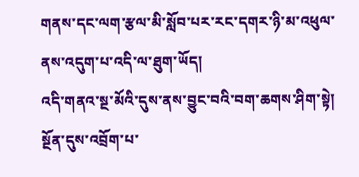གནས་དང་ལག་རྩལ་མི་སློབ་པར་རང་དགར་ཉི་མ་འཕུལ་ནས་འདུག་པ་འདི་ལ་ཐུག་ཡོད།
འདི་གནའ་སྔ་མོའི་དུས་ནས་བྱུང་བའི་བག་ཆགས་ཤིག་སྟེ། སྔོན་དུས་འབྲོག་པ་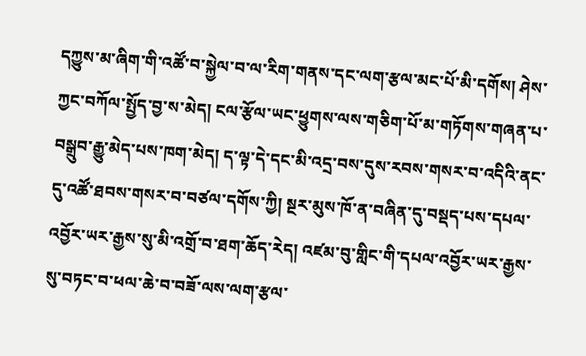དཀྱུས་མ་ཞིག་གི་འཚོ་བ་སྐྱེལ་བ་ལ་རིག་གནས་དང་ལག་རྩལ་མང་པོ་མི་དགོས། ཤེས་ཀྱང་བཀོལ་སྤྱོད་བྱ་ས་མེད། ངལ་རྩོལ་ཡང་ཕྱུགས་ལས་གཅིག་པོ་མ་གཏོགས་གཞན་པ་བསྒྲུབ་རྒྱུ་མེད་པས་ཁག་མེད། ད་ལྟ་དེ་དང་མི་འདྲ་བས་དུས་རབས་གསར་བ་འདིའི་ནང་དུ་འཚོ་ཐབས་གསར་བ་བཙལ་དགོས་ཀྱི། སྔར་མུས་ཁོ་ན་བཞིན་དུ་བསྡད་པས་དཔལ་འབྱོར་ཡར་རྒྱས་སུ་མི་འགྲོ་བ་ཐག་ཆོད་རེད། འཛམ་བུ་གླིང་གི་དཔལ་འབྱོར་ཡར་རྒྱས་སུ་བཏང་བ་ཕལ་ཆེ་བ་བཟོ་ལས་ལག་རྩལ་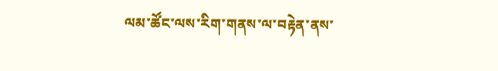ལམ་ཚོང་ལས་རིག་གནས་ལ་བརྟེན་ནས་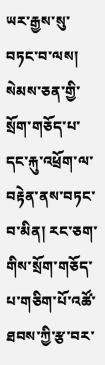ཡར་རྒྱས་སུ་བཏང་བ་ལས། སེམས་ཅན་གྱི་སྲོག་གཅོད་པ་དང་རྐུ་འཕྲོག་ལ་བརྟེན་ནས་བཏང་བ་མིན། རང་ཅག་གིས་སྲོག་གཅོད་པ་གཅིག་པོ་འཚོ་ཐབས་ཀྱི་རྩ་བར་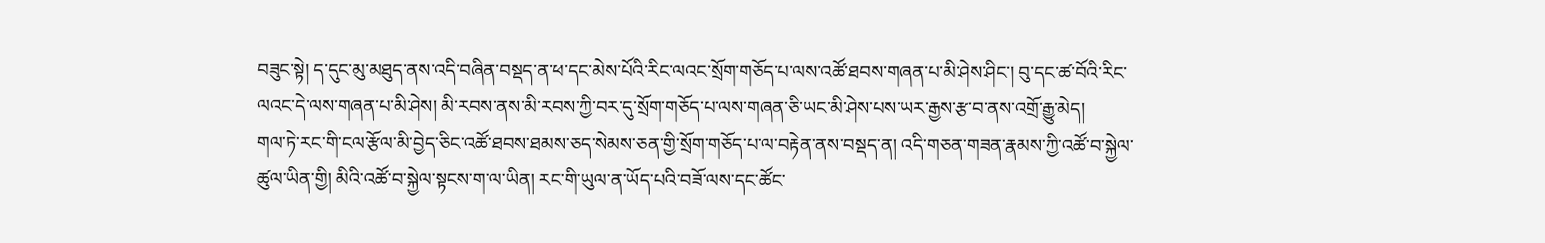བཟུང་སྟེ། ད་དུང་མུ་མཐུད་ནས་འདི་བཞིན་བསྡད་ན་ཕ་དང་མེས་པོའི་རིང་ལའང་སྲོག་གཅོད་པ་ལས་འཚོ་ཐབས་གཞན་པ་མི་ཤེས་ཤིང་། བུ་དང་ཚ་བོའི་རིང་ལའང་དེ་ལས་གཞན་པ་མི་ཤེས། མི་རབས་ནས་མི་རབས་ཀྱི་བར་དུ་སྲོག་གཅོད་པ་ལས་གཞན་ཅི་ཡང་མི་ཤེས་པས་ཡར་རྒྱས་རྩ་བ་ནས་འགྲོ་རྒྱུ་མེད།
གལ་ཏེ་རང་གི་ངལ་རྩོལ་མི་བྱེད་ཅིང་འཚོ་ཐབས་ཐམས་ཅད་སེམས་ཅན་གྱི་སྲོག་གཅོད་པ་ལ་བརྟེན་ནས་བསྡད་ན། འདི་གཅན་གཟན་རྣམས་ཀྱི་འཚོ་བ་སྐྱེལ་ཚུལ་ཡིན་གྱི། མིའི་འཚོ་བ་སྐྱེལ་སྟངས་ག་ལ་ཡིན། རང་གི་ཡུལ་ན་ཡོད་པའི་བཟོ་ལས་དང་ཚོང་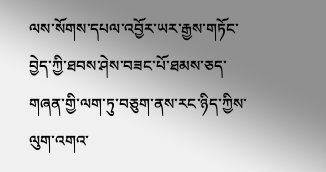ལས་སོགས་དཔལ་འབྱོར་ཡར་རྒྱས་གཏོང་བྱེད་ཀྱི་ཐབས་ཤེས་བཟང་པོ་ཐམས་ཅད་གཞན་གྱི་ལག་ཏུ་བཅུག་ནས་རང་ཉིད་ཀྱིས་ལུག་འགའ་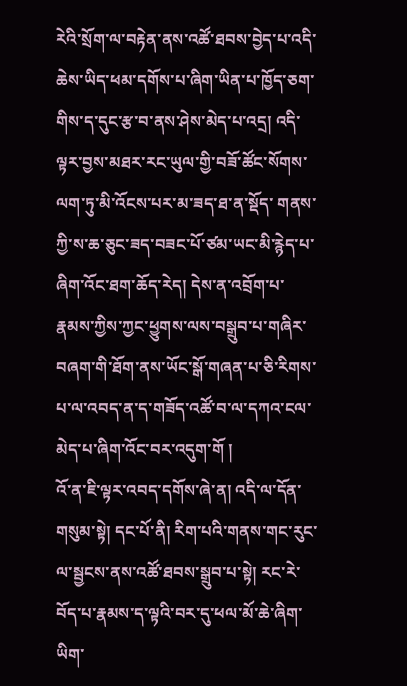རེའི་སྲོག་ལ་བརྟེན་ནས་འཚོ་ཐབས་བྱེད་པ་འདི་ཆེས་ཡིད་ཕམ་དགོས་པ་ཞིག་ཡིན་པ་ཁྱོད་ཅག་གིས་ད་དུང་རྩ་བ་ནས་ཤེས་མེད་པ་འདྲ། འདི་ལྟར་བྱས་མཐར་རང་ཡུལ་གྱི་བཟོ་ཚོང་སོགས་ལག་ཏུ་མི་འོངས་པར་མ་ཟད་ཐ་ན་སྡོད་ གནས་ཀྱི་ས་ཆ་ཅུང་ཟད་བཟང་པོ་ཙམ་ཡང་མི་རྙེད་པ་ཞིག་འོང་ཐག་ཆོད་རེད། དེས་ན་འབྲོག་པ་རྣམས་ཀྱིས་ཀྱང་ཕྱུགས་ལས་བསྒྲུབ་པ་གཞིར་བཞག་གི་ཐོག་ནས་ཡོང་སྒོ་གཞན་པ་ཅི་རིགས་པ་ལ་འབད་ན་ད་གཟོད་འཚོ་བ་ལ་དཀའ་ངལ་མེད་པ་ཞིག་འོང་བར་འདུག་གོ །
འོ་ན་ཇི་ལྟར་འབད་དགོས་ཞེ་ན། འདི་ལ་དོན་གསུམ་སྟེ། དང་པོ་ནི། རིག་པའི་གནས་གང་རུང་ལ་སྦྱངས་ནས་འཚོ་ཐབས་སྒྲུབ་པ་སྟེ། རང་རེ་བོད་པ་རྣམས་ད་ལྟའི་བར་དུ་ཕལ་མོ་ཆེ་ཞིག་ཡིག་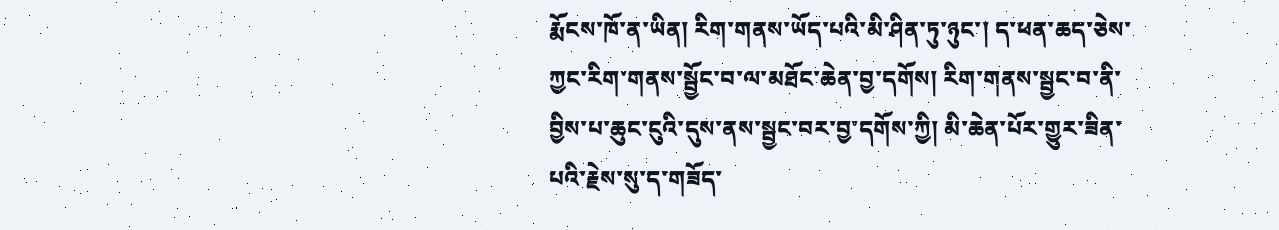རྨོངས་ཁོ་ན་ཡིན། རིག་གནས་ཡོད་པའི་མི་ཤིན་ཏུ་ཉུང་། ད་ཕན་ཆད་ཅེས་ཀྱང་རིག་གནས་སྦྱོང་བ་ལ་མཐོང་ཆེན་བྱ་དགོས། རིག་གནས་སྦྱང་བ་ནི་བྱིས་པ་ཆུང་ངུའི་དུས་ནས་སྦྱང་བར་བྱ་དགོས་ཀྱི། མི་ཆེན་པོར་གྱུར་ཟིན་པའི་རྗེས་སུ་ད་གཟོད་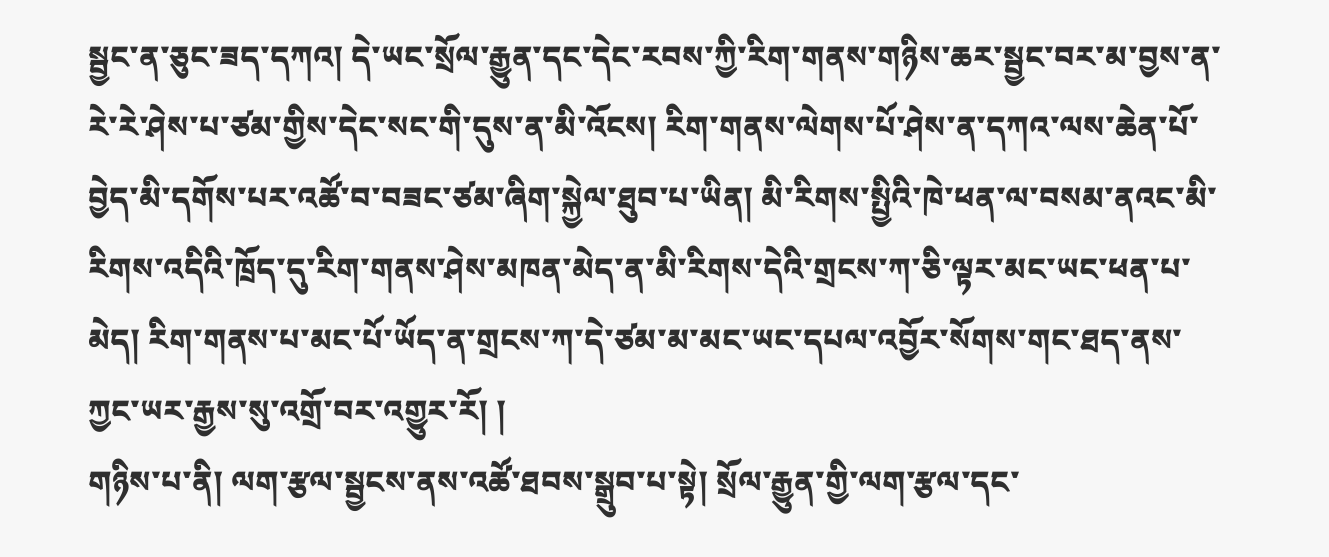སྦྱང་ན་ཅུང་ཟད་དཀའ། དེ་ཡང་སྲོལ་རྒྱུན་དང་དེང་རབས་ཀྱི་རིག་གནས་གཉིས་ཆར་སྦྱང་བར་མ་བྱས་ན་རེ་རེ་ཤེས་པ་ཙམ་གྱིས་དེང་སང་གི་དུས་ན་མི་འོངས། རིག་གནས་ལེགས་པོ་ཤེས་ན་དཀའ་ལས་ཆེན་པོ་བྱེད་མི་དགོས་པར་འཚོ་བ་བཟང་ཙམ་ཞིག་སྐྱེལ་ཐུབ་པ་ཡིན། མི་རིགས་སྤྱིའི་ཁེ་ཕན་ལ་བསམ་ནའང་མི་རིགས་འདིའི་ཁྲོད་དུ་རིག་གནས་ཤེས་མཁན་མེད་ན་མི་རིགས་དེའི་གྲངས་ཀ་ཅི་ལྟར་མང་ཡང་ཕན་པ་མེད། རིག་གནས་པ་མང་པོ་ཡོད་ན་གྲངས་ཀ་དེ་ཙམ་མ་མང་ཡང་དཔལ་འབྱོར་སོགས་གང་ཐད་ནས་ཀྱང་ཡར་རྒྱས་སུ་འགྲོ་བར་འགྱུར་རོ། །
གཉིས་པ་ནི། ལག་རྩལ་སྦྱངས་ནས་འཚོ་ཐབས་སྒྲུབ་པ་སྟེ། སྲོལ་རྒྱུན་གྱི་ལག་རྩལ་དང་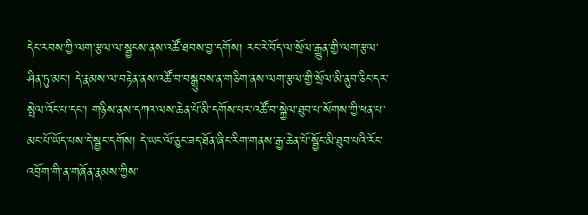དེང་རབས་ཀྱི་ལག་རྩལ་ལ་སྦྱངས་ནས་འཚོ་ཐབས་བྱ་དགོས། རང་རེ་བོད་ལ་སྲོལ་རྒྱུན་གྱི་ལག་རྩལ་ཤིན་ཏུ་མང་། དེ་རྣམས་ལ་བརྟེན་ནས་འཚོ་བ་བསྒྲུབས་ན་གཅིག་ནས་ལག་རྩལ་གྱི་སྲོལ་མི་ནུབ་ཅིང་དར་སྤེལ་འོང་པ་དང་། གཉིས་ནས་དཀའ་ལས་ཆེན་པོ་མི་དགོས་པར་འཚོ་བ་སྐྱེལ་ཐུབ་པ་སོགས་ཀྱི་ཕན་པ་མང་པོ་ཡོད་པས་དེ་སྦྱང་དགོས། དེ་ཡང་ལོ་ཅུང་ཟད་ཐོན་ཞིང་རིག་གནས་རྒྱ་ཆེན་པོ་སྦྱོང་མི་ཐུབ་པའི་རོང་འབྲོག་གི་ན་གཞོན་རྣམས་ཀྱིས་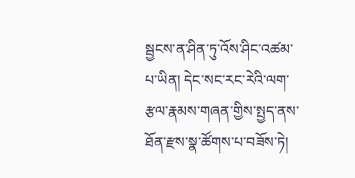སྦྱངས་ན་ཤིན་ཏུ་འོས་ཤིང་འཚམ་པ་ཡིན། དེང་སང་རང་རེའི་ལག་རྩལ་རྣམས་གཞན་གྱིས་སྤྱད་ནས་ཐོན་རྫས་སྣ་ཚོགས་པ་བཟོས་ཏེ།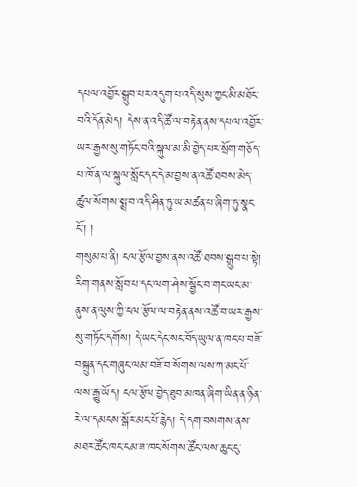དཔལ་འབྱོར་སྒྲུབ་པར་འདུག་པ་འདི་སུས་ཀྱང་མི་མཐོང་བའི་དོན་མེད། དེས་ན་འདི་ཚོ་ལ་བརྟེན་ནས་དཔལ་འབྱོར་ཡར་རྒྱས་སུ་གཏོང་བའི་སྐུལ་མ་མི་བྱེད་པར་སྲོག་གཅོད་པ་ཁོ་ན་ལ་སྐུལ་སློང་དང་དེ་མ་བྱས་ན་འཚོ་ཐབས་མེད་ཚུལ་སོགས་སྨྲ་བ་འདི་ཤིན་ཏུ་ཡ་མཚན་པ་ཞིག་ཏུ་སྣང་ངོ་། །
གསུམ་པ་ནི། ངལ་རྩོལ་བྱས་ནས་འཚོ་ཐབས་སྒྲུབ་པ་སྟེ། རིག་གནས་སློབ་པ་དང་ལག་ཤེས་སྦྱོང་བ་གང་ཡང་མ་ནུས་ན་ལུས་ཀྱི་ངལ་རྩོལ་ལ་བརྟེན་ནས་འཚོ་བ་ཡར་རྒྱས་སུ་གཏོང་དགོས། དེ་ཡང་དེང་སང་བོད་ཡུལ་ན་ཁང་པ་བཟོ་བསྐྲུན་དང་གཞུང་ལམ་བཟོ་བ་སོགས་ལས་ཀ་མང་པོ་ལས་རྒྱུ་ཡོད། ངལ་རྩོལ་བྱེད་ཐུབ་མཁན་ཞིག་ཡིན་ན་ཉིན་རེ་ལ་དམངས་སྒོར་མང་པོ་རྙེད། དེ་དག་བསགས་ནས་མཐར་ཚོང་ཁང་ངམ་ཟ་ཁང་སོགས་ཚོང་ལས་ཆུང་ངུ་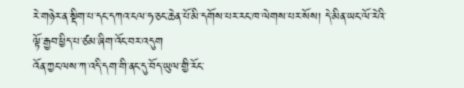རེ་གཉེར་ན་སྡིག་པ་དང་དཀའ་ངལ་ཧ་ཅང་ཆེན་པོ་མི་དགོས་པར་རང་ཁ་ལེགས་པར་སོས། དེ་མིན་ཡང་ལོ་རེའི་ལྟོ་རྒྱབ་ཕྱིད་པ་ཙམ་ཞིག་འོང་བར་འདུག
འོན་ཀྱང་ལས་ཀ་འདི་དག་གི་ནང་དུ་བོད་ཡུལ་གྱི་རོང་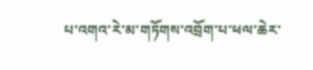པ་འགའ་རེ་མ་གཏོགས་འབྲོག་པ་ཕལ་ཆེར་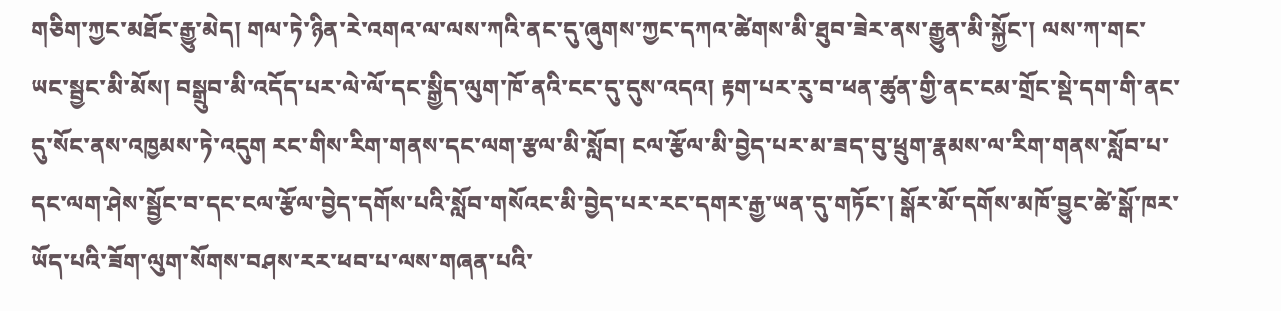གཅིག་ཀྱང་མཐོང་རྒྱུ་མེད། གལ་ཏེ་ཉིན་རེ་འགའ་ལ་ལས་ཀའི་ནང་དུ་ཞུགས་ཀྱང་དཀའ་ཚེགས་མི་ཐུབ་ཟེར་ནས་རྒྱུན་མི་སྐྱོང་། ལས་ཀ་གང་ཡང་སྦྱང་མི་མོས། བསྒྲུབ་མི་འདོད་པར་ལེ་ལོ་དང་སྒྱིད་ལུག་ཁོ་ནའི་ངང་དུ་དུས་འདའ། རྟག་པར་རུ་བ་ཕན་ཚུན་གྱི་ནང་ངམ་གྲོང་སྡེ་དག་གི་ནང་དུ་སོང་ནས་འཁྱམས་ཏེ་འདུག རང་གིས་རིག་གནས་དང་ལག་རྩལ་མི་སློབ། ངལ་རྩོལ་མི་བྱེད་པར་མ་ཟད་བུ་ཕྲུག་རྣམས་ལ་རིག་གནས་སློབ་པ་དང་ལག་ཤེས་སྦྱོང་བ་དང་ངལ་རྩོལ་བྱེད་དགོས་པའི་སློབ་གསོའང་མི་བྱེད་པར་རང་དགར་རྒྱ་ཡན་དུ་གཏོང་། སྒོར་མོ་དགོས་མཁོ་བྱུང་ཚེ་སྒོ་ཁར་ཡོད་པའི་ཟོག་ལུག་སོགས་བཤས་རར་ཕབ་པ་ལས་གཞན་པའི་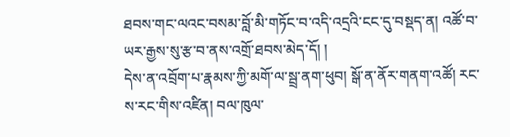ཐབས་གང་ལའང་བསམ་བློ་མི་གཏོང་བ་འདི་འདྲའི་ངང་དུ་བསྡད་ན། འཚོ་བ་ཡར་རྒྱས་སུ་རྩ་བ་ནས་འགྲོ་ཐབས་མེད་དོ། །
དེས་ན་འབྲོག་པ་རྣམས་ཀྱི་མགོ་ལ་སྦྲ་ནག་ཕུབ། སྒོ་ན་ནོར་གནག་འཚོ། རང་ས་རང་གིས་འཛིན། བལ་ཁུལ་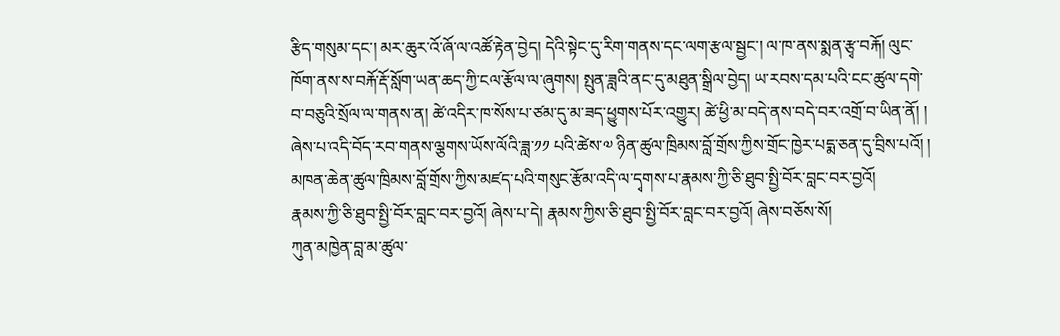རྩིད་གསུམ་དང་། མར་ཆུར་འོ་ཞོ་ལ་འཚོ་རྟེན་བྱེད། དེའི་སྟེང་དུ་རིག་གནས་དང་ལག་རྩལ་སྦྱང་། ལ་ཁ་ནས་སྨན་རྩྭ་བརྐོ། ལུང་ཁོག་ནས་ས་བརྐོ་རྡོ་སློག་ཡན་ཆད་ཀྱི་ངལ་རྩོལ་ལ་ཞུགས། སྤུན་ཟླའི་ནང་དུ་མཐུན་སྒྲིལ་བྱེད། ཡ་རབས་དམ་པའི་ངང་ཚུལ་དགེ་བ་བཅུའི་སྲོལ་ལ་གནས་ན། ཚེ་འདིར་ཁ་སོས་པ་ཙམ་དུ་མ་ཟད་ཕྱུགས་པོར་འགྱུར། ཚེ་ཕྱི་མ་བདེ་ནས་བདེ་བར་འགྲོ་བ་ཡིན་ནོ། །
ཞེས་པ་འདི་བོད་རབ་གནས་ལྕགས་ཡོས་ལོའི་ཟླ་༡༡ པའི་ཚེས་༧ ཉིན་ཚུལ་ཁྲིམས་བློ་གྲོས་ཀྱིས་གྲོང་ཁྱེར་པདྨ་ཅན་དུ་བྲིས་པའོ། །
མཁན་ཆེན་ཚུལ་ཁྲིམས་བློ་གྲོས་ཀྱིས་མཛད་པའི་གསུང་རྩོམ་འདི་ལ་དྭགས་པ་རྣམས་ཀྱི་ཅི་ཐུབ་སྤྱི་བོར་བླང་བར་བྱའོ།
རྣམས་ཀྱི་ཅི་ཐུབ་སྤྱི་བོར་བླང་བར་བྱའོ། ཞེས་པ་དེ། རྣམས་ཀྱིས་ཅི་ཐུབ་སྤྱི་བོར་བླང་བར་བྱའོ། ཞེས་བཅོས་སོ།
ཀུན་མཁྱེན་བླ་མ་ཚུལ་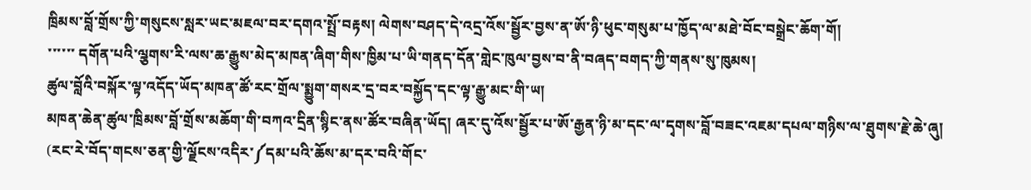ཁྲིམས་བློ་གྲོས་ཀྱི་གསུངས་སླར་ཡང་མཇལ་བར་དགའ་སྤྲོ་བརྟས། ལེགས་བཤད་དེ་འདྲ་འོས་སྦྱོར་བྱས་ན་ཨོ་ཉི་ཕུང་གསུམ་པ་ཁྱོད་ལ་མཐེ་བོང་བསྒྲེང་ཆོག་གོ།
་་་་་་ དགོན་པའི་ལྕགས་རི་ལས་ཆ་རྒྱུས་མེད་མཁན་ཞིག་གིས་ཁྱིམ་པ་ཡི་གནད་དོན་གླེང་ཁུལ་བྱས་བ་ནི་བཞད་བགད་ཀྱི་གནས་སུ་ཁུམས།
ཚུལ་བློའི་བསྐོར་ལྟ་འདོད་ཡོད་མཁན་ཚོ་རང་གྲོལ་སྨྱུག་གསར་དྲ་བར་བསྐྱོད་དང་ལྟ་རྒྱུ་མང་གི་ཡ།
མཁན་ཆེན་ཚུལ་ཁྲིམས་བློ་གྲོས་མཆོག་གི་བཀའ་དྲིན་སྙིང་ནས་ཚོར་བཞིན་ཡོད། ཞར་དུ་འོས་སྦྱོར་པ་ཨོ་རྒྱན་ཉི་མ་དང་ལ་དྭགས་བློ་བཟང་འཇམ་དཔལ་གཉིས་ལ་ཐུགས་རྗེ་ཆེ་ཞུ།
(རང་རེ་བོད་གངས་ཅན་གྱི་ལྗོངས་འདིར་༼དམ་པའི་ཆོས་མ་དར་བའི་གོང་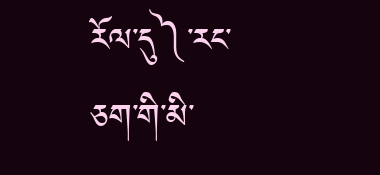རོལ་དུ༽་རང་ཅག་གི་མི་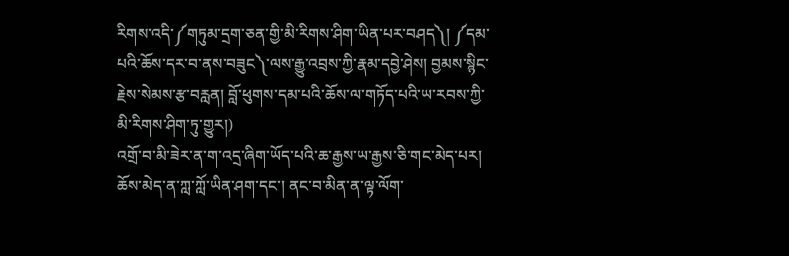རིགས་འདི་༼གཏུམ་དྲག་ཅན་གྱི་མི་རིགས་ཤིག་ཡིན་པར་བཤད༽། ༼དམ་པའི་ཆོས་དར་བ་ནས་བཟུང༽་ལས་རྒྱུ་འབྲས་ཀྱི་རྣམ་དབྱེ་ཤེས། བྱམས་སྙིང་རྗེས་སེམས་རྩ་བརླན། བློ་ཕུགས་དམ་པའི་ཆོས་ལ་གཏོད་པའི་ཡ་རབས་ཀྱི་མི་རིགས་ཤིག་ཏུ་གྱུར།)
འགྲོ་བ་མི་ཟེར་ན་ག་འདྲ་ཞིག་ཡོད་པའི་ཆ་རྒྱས་ཡ་རྒྱས་ཅི་གང་མེད་པར། ཆོས་མེད་ན་ཀླ་ཀློ་ཡིན་ཤག་དང་། ནང་བ་མིན་ན་ལྟ་ལོག་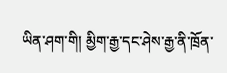ཡིན་ཤག་གི། མྱིག་རྒྱ་དང་ཤེས་རྒྱ་ནི་ཁྲོན་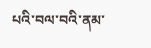པའི་བལ་བའི་ནམ་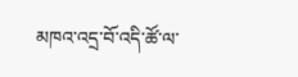མཁའ་འདྲ་བོ་འདི་ཚོ་ལ་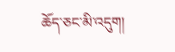ཆོད་ཅང་མི་འདུག།